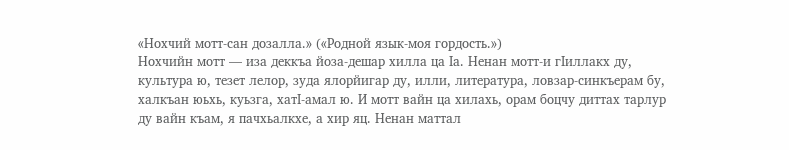«Нохчий мотт-сан дозалла.» («Родной язык-моя гордость.»)
Нохчийн мотт — иза деккъа йоза-дешар хилла ца Iа. Ненан мотт-и гIиллакх ду, культура ю, тезет лелор, зуда ялорйигар ду, илли, литература, ловзар-синкъерам бу, халкъан юьхь, куьзга, хатI-амал ю. И мотт вайн ца хилахь, орам боцчу диттах тарлур ду вайн къам, я пачхьалкхе, а хир яц. Ненан маттал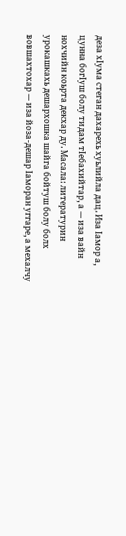деза хIума стеган дахарехь хуьлийла дац. Иза Iамор а, цунна богIуш болу тидам тIебахийтар, а — иза вайн нохчийн коьрта декхар ду. Масала: литературин урокашкахь дешархошка шайга бойтуш болу болх вовшахтохар — иза йоза-дешар Iаморан уггаре, а мехалчу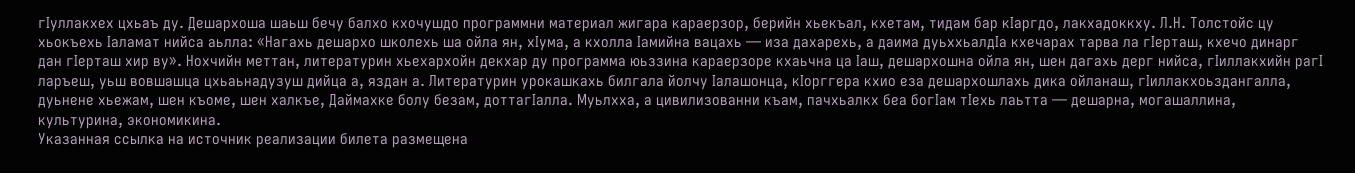гIуллакхех цхьаъ ду. Дешархоша шаьш бечу балхо кхочушдо программни материал жигара караерзор, берийн хьекъал, кхетам, тидам бар кIаргдо, лакхадоккху. Л.Н. Толстойс цу хьокъехь Iаламат нийса аьлла: «Нагахь дешархо школехь ша ойла ян, хIума, а кхолла Iамийна вацахь — иза дахарехь, а даима дуьххьалдIа кхечарах тарва ла гIерташ, кхечо динарг дан гIерташ хир ву». Нохчийн меттан, литературин хьехархойн декхар ду программа юьззина караерзоре кхаьчна ца Iаш, дешархошна ойла ян, шен дагахь дерг нийса, гIиллакхийн рагI ларъеш, уьш вовшашца цхьаьнадузуш дийца а, яздан а. Литературин урокашкахь билгала йолчу Iалашонца, кIорггера кхио еза дешархошлахь дика ойланаш, гIиллакхоьздангалла, дуьнене хьежам, шен къоме, шен халкъе, Даймахке болу безам, доттагIалла. Муьлхха, а цивилизованни къам, пачхьалкх беа богIам тIехь лаьтта — дешарна, могашаллина, культурина, экономикина.
Указанная ссылка на источник реализации билета размещена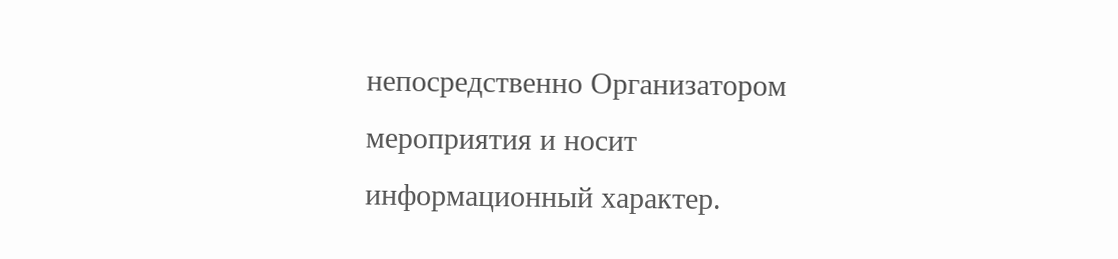непосредственно Организатором мероприятия и носит информационный характер.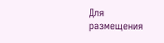Для размещения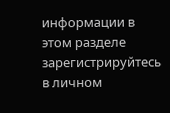информации в этом разделе зарегистрируйтесь в личном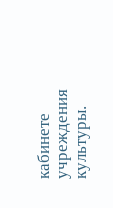кабинете учреждения культуры.